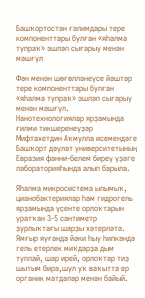Башҡортостан ғалимдары тере компоненттары булған «яһалма тупраҡ» эшләп сығарыу менән мәшғүл

Фән менән шөғөлләнеүсе йәштәр тере компоненттары булған «яһалма тупраҡ» эшләп сығарыу менән мәшғүл. Нанотехнологиялар ярҙамында ғилми тикшеренеүҙәр Мифтахетдин Аҡмулла исемендәге Башҡорт дәүләт университетының Евразия фәнни-белем биреү үҙәге лабораторияһында алып барыла.

Яһалма микросистема ылымыҡ, цианобактериялар һәм гидрогель ярҙамында үҫенте орлоҡтарын уратҡан 3-5 сантиметр ҙурлыҡтағы шарҙы хәтерләтә. Ямғыр яуғанда йәки һыу һипкәндә гель етерлек миҡдарҙа дым туплай, шар ирей, орлоҡтар тиҙ шытым бирә,шул уҡ ваҡытта ер органик матдәләр менән байый.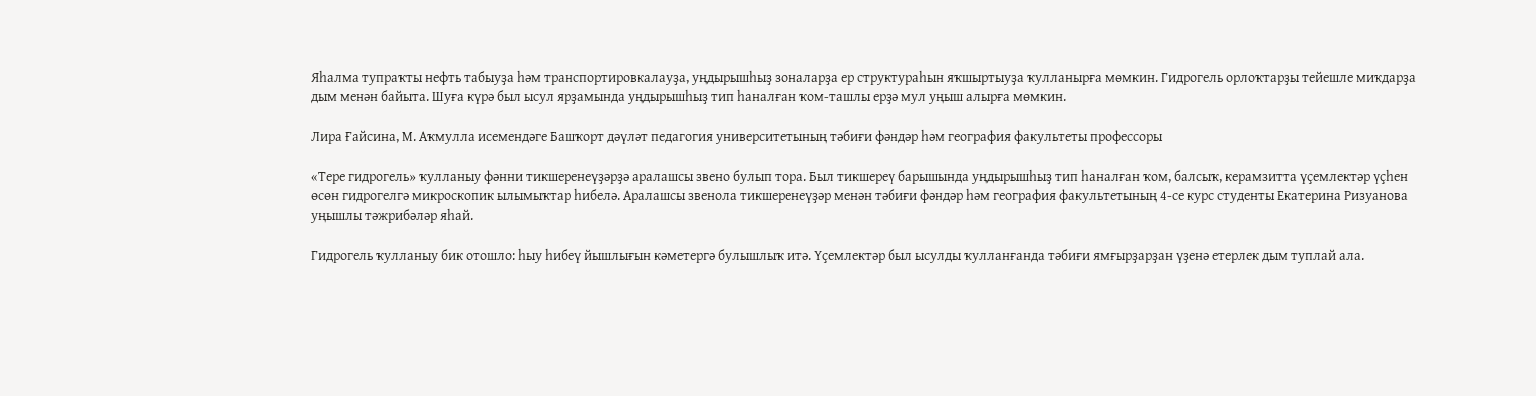Яһалма тупраҡты нефть табыуҙа һәм транспортировкалауҙа, уңдырышһыҙ зоналарҙа ер структураһын яҡшыртыуҙа ҡулланырға мөмкин. Гидрогель орлоҡтарҙы тейешле миҡдарҙа дым менән байыта. Шуға күрә был ысул ярҙамында уңдырышһыҙ тип һаналған ҡом-ташлы ерҙә мул уңыш алырға мөмкин.

Лира Ғайсина, М. Аҡмулла исемендәге Башҡорт дәүләт педагогия университетының тәбиғи фәндәр һәм география факультеты профессоры

«Тере гидрогель» ҡулланыу фәнни тикшеренеүҙәрҙә аралашсы звено булып тора. Был тикшереү барышында уңдырышһыҙ тип һаналған ҡом, балсыҡ, керамзитта үҫемлектәр үҫһен өсөн гидрогелгә микроскопик ылымыҡтар һибелә. Аралашсы звенола тикшеренеүҙәр менән тәбиғи фәндәр һәм география факультетының 4-се курс студенты Екатерина Ризуанова уңышлы тәжрибәләр яһай.

Гидрогель ҡулланыу бик отошло: һыу һибеү йышлығын кәметергә булышлыҡ итә. Үҫемлектәр был ысулды ҡулланғанда тәбиғи ямғырҙарҙан үҙенә етерлек дым туплай ала.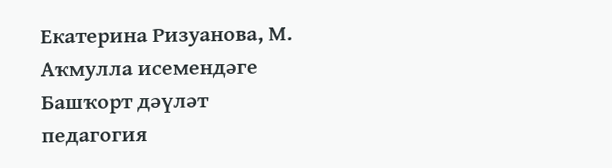Екатерина Ризуанова, М. Аҡмулла исемендәге Башҡорт дәүләт педагогия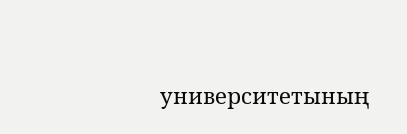университетының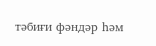тәбиғи фәндәр һәм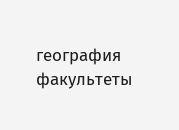география факультеты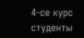4-се курс студенты